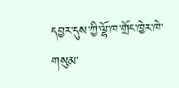དབྱར་དུས་ཀྱི་ལྷོ་ཁ་གྲོང་ཁྱེར་ཁེ་གསུམ་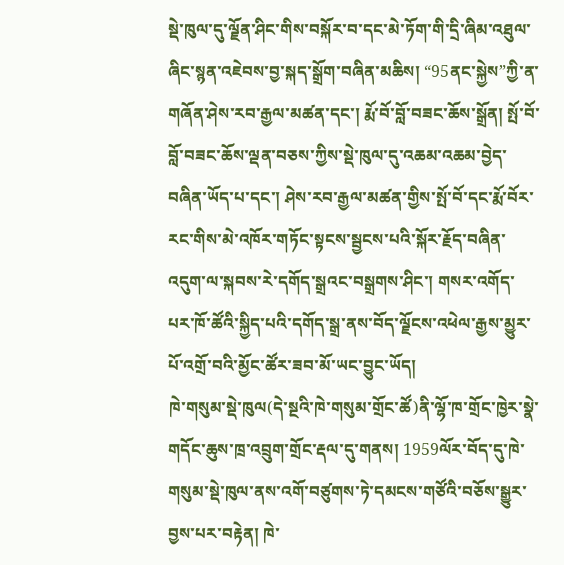སྡེ་ཁུལ་དུ་ལྗོན་ཤིང་གིས་བསྐོར་བ་དང་མེ་ཏོག་གི་དྲི་ཞིམ་འཐུལ་ཞིང་སྙན་འཇེབས་བྱ་སྐད་སྒྲོག་བཞིན་མཆིས། “95ནང་སྐྱེས”ཀྱི་ན་གཞོན་ཤེས་རབ་རྒྱལ་མཚན་དང་། རྨོ་བོ་བློ་བཟང་ཆོས་སྒྲོན། སྤོ་བོ་བློ་བཟང་ཆོས་ལྡན་བཅས་ཀྱིས་སྡེ་ཁུལ་དུ་འཆམ་འཆམ་བྱེད་བཞིན་ཡོད་པ་དང་། ཤེས་རབ་རྒྱལ་མཚན་གྱིས་སྤོ་བོ་དང་རྨོ་བོར་རང་གིས་མེ་འཁོར་གཏོང་སྟངས་སྦྱངས་པའི་སྐོར་རྗོད་བཞིན་འདུག་ལ་སྐབས་རེ་དགོད་སྒྲའང་བསྒྲགས་ཤིང་། གསར་འགོད་པར་ཁོ་ཚོའི་སྐྱིད་པའི་དགོད་སྒྲ་ནས་བོད་ལྗོངས་འཕེལ་རྒྱས་མྱུར་པོ་འགྲོ་བའི་མྱོང་ཚོར་ཟབ་མོ་ཡང་བྱུང་ཡོད།
ཁེ་གསུམ་སྡེ་ཁུལ(དེ་སྔའི་ཁེ་གསུམ་གྲོང་ཚོ)ནི་ལྷོ་ཁ་གྲོང་ཁྱེར་སྣེ་གདོང་ཆུས་ཁྲ་འབྲུག་གྲོང་རྡལ་དུ་གནས། 1959ལོར་བོད་དུ་ཁེ་གསུམ་སྡེ་ཁུལ་ནས་འགོ་བཙུགས་ཏེ་དམངས་གཙོའི་བཅོས་སྒྱུར་བྱས་པར་བརྟེན། ཁེ་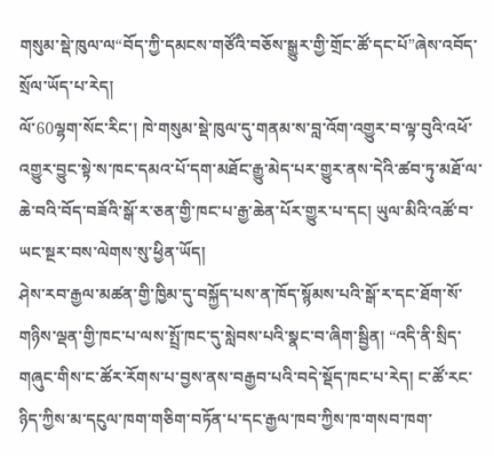གསུམ་སྡེ་ཁུལ་ལ“བོད་ཀྱི་དམངས་གཙོའི་བཅོས་སྒྱུར་གྱི་གྲོང་ཚོ་དང་པོ”ཞེས་འབོད་སྲོལ་ཡོད་པ་རེད།
ལོ་60ལྷག་སོང་རིང་། ཁེ་གསུམ་སྡེ་ཁུལ་དུ་གནམ་ས་བླ་འོག་འགྱུར་བ་ལྟ་བུའི་འཕོ་འགྱུར་བྱུང་སྟེ་ས་ཁང་དམའ་པོ་དག་མཐོང་རྒྱུ་མེད་པར་གྱུར་ནས་དེའི་ཚབ་ཏུ་མཐོ་ལ་ཆེ་བའི་བོད་བཟོའི་སྒོ་ར་ཅན་གྱི་ཁང་པ་རྒྱ་ཆེན་པོར་གྱུར་པ་དང། ཡུལ་མིའི་འཚོ་བ་ཡང་སྔར་བས་ལེགས་སུ་ཕྱིན་ཡོད།
ཤེས་རབ་རྒྱལ་མཚན་གྱི་ཁྱིམ་དུ་བསྐྱོད་པས་ན་ཁོད་སྙོམས་པའི་སྒོ་ར་དང་ཐོག་སོ་གཉིས་ལྡན་གྱི་ཁང་པ་ལས་སྤྲོ་ཁང་དུ་སླེབས་པའི་སྣང་བ་ཞིག་སྦྱིན། “འདི་ནི་སྲིད་གཞུང་གིས་ང་ཚོར་རོགས་པ་བྱས་ནས་བརྒྱབ་པའི་བདེ་སྡོད་ཁང་པ་རེད། ང་ཚོ་རང་ཉིད་ཀྱིས་མ་དངུལ་ཁག་གཅིག་བཏོན་པ་དང་རྒྱལ་ཁབ་ཀྱིས་ཁ་གསབ་ཁག་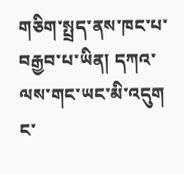གཅིག་སྤྲད་ནས་ཁང་པ་བརྒྱབ་པ་ཡིན། དཀའ་ལས་གང་ཡང་མི་འདུག ང་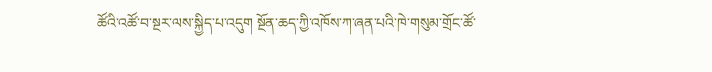ཚོའི་འཚོ་བ་སྔར་ལས་སྐྱིད་པ་འདུག སྔོན་ཆད་ཀྱི་འཁོས་ཀ་ཞན་པའི་ཁེ་གསུམ་གྲོང་ཚོ་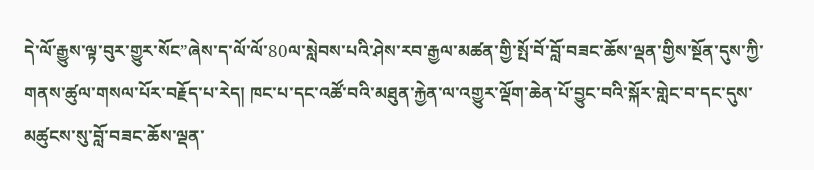དེ་ལོ་རྒྱུས་ལྟ་བུར་གྱུར་སོང”ཞེས་ད་ལོ་ལོ་80ལ་སླེབས་པའི་ཤེས་རབ་རྒྱལ་མཚན་གྱི་སྤོ་བོ་བློ་བཟང་ཆོས་ལྡན་གྱིས་སྔོན་དུས་ཀྱི་གནས་ཚུལ་གསལ་པོར་བརྗོད་པ་རེད། ཁང་པ་དང་འཚོ་བའི་མཐུན་རྐྱེན་ལ་འགྱུར་ལྡོག་ཆེན་པོ་བྱུང་བའི་སྐོར་གླེང་བ་དང་དུས་མཚུངས་སུ་བློ་བཟང་ཆོས་ལྡན་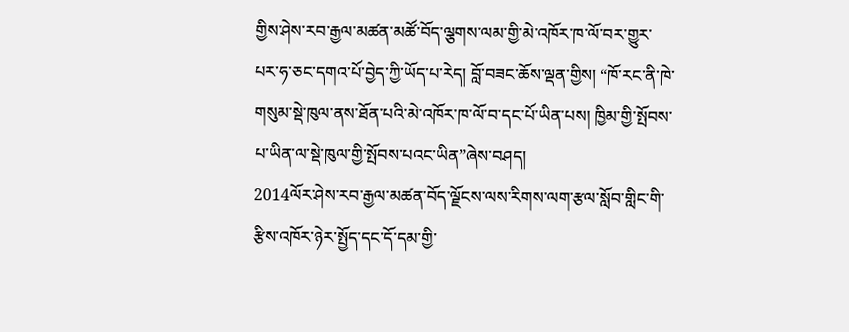གྱིས་ཤེས་རབ་རྒྱལ་མཚན་མཚོ་བོད་ལྕགས་ལམ་གྱི་མེ་འཁོར་ཁ་ལོ་བར་གྱུར་པར་ཧ་ཅང་དགའ་པོ་བྱེད་ཀྱི་ཡོད་པ་རེད། བློ་བཟང་ཆོས་ལྡན་གྱིས། “ཁོ་རང་ནི་ཁེ་གསུམ་སྡེ་ཁུལ་ནས་ཐོན་པའི་མེ་འཁོར་ཁ་ལོ་བ་དང་པོ་ཡིན་པས། ཁྱིམ་གྱི་སྤོབས་པ་ཡིན་ལ་སྡེ་ཁུལ་གྱི་སྤོབས་པའང་ཡིན”ཞེས་བཤད།
2014ལོར་ཤེས་རབ་རྒྱལ་མཚན་བོད་ལྗོངས་ལས་རིགས་ལག་རྩལ་སློབ་གླིང་གི་རྩིས་འཁོར་ཉེར་སྤྱོད་དང་དོ་དམ་གྱི་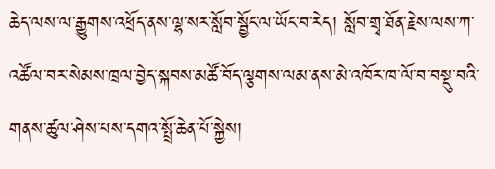ཆེད་ལས་ལ་རྒྱུགས་འཕྲོད་ནས་ལྷ་སར་སློབ་སྦྱོང་ལ་ཡོང་བ་རེད། སློབ་གྲྭ་ཐོན་རྗེས་ལས་ཀ་འཚོལ་བར་སེམས་ཁྲལ་བྱེད་སྐབས་མཚོ་བོད་ལྕགས་ལམ་ནས་མེ་འཁོར་ཁ་ལོ་བ་བསྡུ་བའི་གནས་ཚུལ་ཤེས་པས་དགའ་སྤྲོ་ཆེན་པོ་སྐྱེས།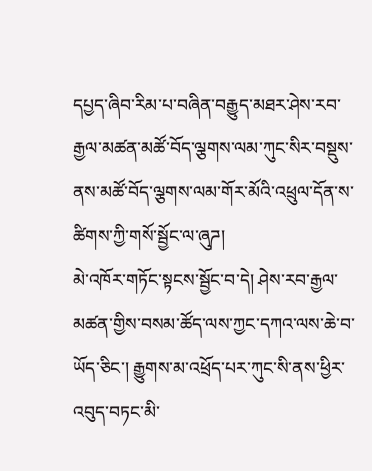དཔྱད་ཞིབ་རིམ་པ་བཞིན་བརྒྱུད་མཐར་ཤེས་རབ་རྒྱལ་མཚན་མཚོ་བོད་ལྕགས་ལམ་ཀུང་སིར་བསྡུས་ནས་མཚོ་བོད་ལྕགས་ལམ་གོར་མོའི་འཕྲུལ་དོན་ས་ཚིགས་ཀྱི་གསོ་སྦྱོང་ལ་ཞུཌ།
མེ་འཁོར་གཏོང་སྟངས་སྦྱོང་བ་དེ། ཤེས་རབ་རྒྱལ་མཚན་གྱིས་བསམ་ཚོད་ལས་ཀྱང་དཀའ་ལས་ཆེ་བ་ཡོད་ཅིང་། རྒྱུགས་མ་འཕྲོད་པར་ཀུང་སི་ནས་ཕྱིར་འབུད་བཏང་མི་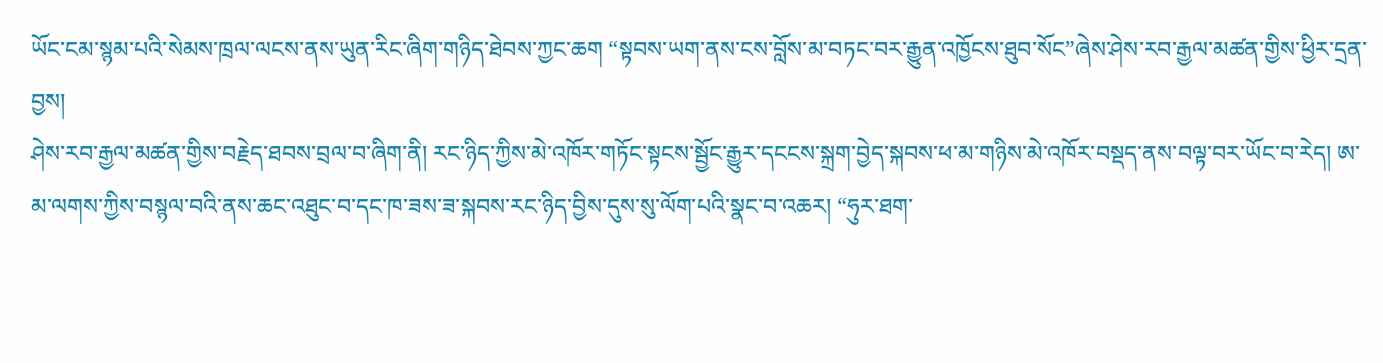ཡོང་ངམ་སྙམ་པའི་སེམས་ཁྲལ་ལངས་ནས་ཡུན་རིང་ཞིག་གཉིད་ཐེབས་ཀྱང་ཆག “སྟབས་ཡག་ནས་ངས་བློས་མ་བཏང་བར་རྒྱུན་འཁྱོངས་ཐུབ་སོང”ཞེས་ཤེས་རབ་རྒྱལ་མཚན་གྱིས་ཕྱིར་དྲན་བྱས།
ཤེས་རབ་རྒྱལ་མཚན་གྱིས་བརྗེད་ཐབས་བྲལ་བ་ཞིག་ནི། རང་ཉིད་ཀྱིས་མེ་འཁོར་གཏོང་སྟངས་སྦྱོང་རྒྱུར་དངངས་སྐྲག་བྱེད་སྐབས་ཕ་མ་གཉིས་མེ་འཁོར་བསྡད་ནས་བལྟ་བར་ཡོང་བ་རེད། ཨ་མ་ལགས་ཀྱིས་བསྙལ་བའི་ནས་ཆང་འཐུང་བ་དང་ཁ་ཟས་ཟ་སྐབས་རང་ཉིད་བྱིས་དུས་སུ་ལོག་པའི་སྣང་བ་འཆར། “ཧུར་ཐག་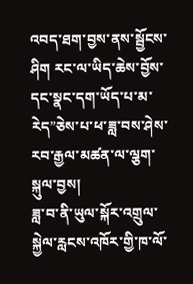འབད་ཐག་བྱས་ནས་སྦྱོངས་ཤིག རང་ལ་ཡིད་ཆེས་བྱོས་དང་སྣང་དག་ཡོད་པ་མ་རེད”ཅེས་པ་ཕ་ཟླ་བས་ཤེས་རབ་རྒྱལ་མཚན་ལ་ལྕག་སྐུལ་བྱས།
ཟླ་བ་ནི་ཡུལ་སྐོར་འགྲུལ་སྐྱེལ་རླངས་འཁོར་གྱི་ཁ་ལོ་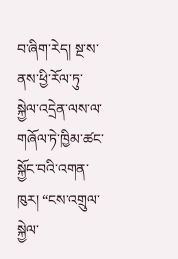བ་ཞིག་རེད། སྔ་ས་ནས་ཕྱི་རོལ་ཏུ་སྐྱེལ་འདྲེན་ལས་ལ་གཞོལ་ཏེ་ཁྱིམ་ཚང་སྐྱོང་བའི་འགན་ཁུར། “ངས་འགྲུལ་སྐྱེལ་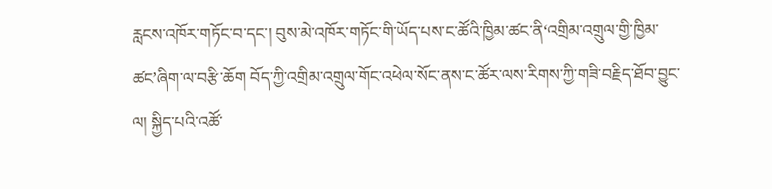རླངས་འཁོར་གཏོང་བ་དང་། བུས་མེ་འཁོར་གཏོང་གི་ཡོད་པས་ང་ཚོའི་ཁྱིམ་ཚང་ནི‘འགྲིམ་འགྲུལ་གྱི་ཁྱིམ་ཚང’ཞིག་ལ་བརྩི་ཆོག བོད་ཀྱི་འགྲིམ་འགྲུལ་གོང་འཕེལ་སོང་ནས་ང་ཚོར་ལས་རིགས་ཀྱི་གཟི་བརྗིད་ཐོབ་བྱུང་ལ། སྐྱིད་པའི་འཚོ་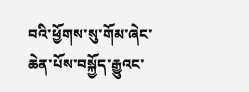བའི་ཕྱོགས་སུ་གོམ་ཞེང་ཆེན་པོས་བསྐྱོད་རྒྱུའང་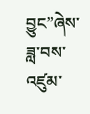བྱུང”ཞེས་ཟླ་བས་འཛུམ་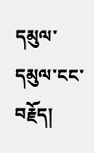དམུལ་དམུལ་ངང་བརྗོད།